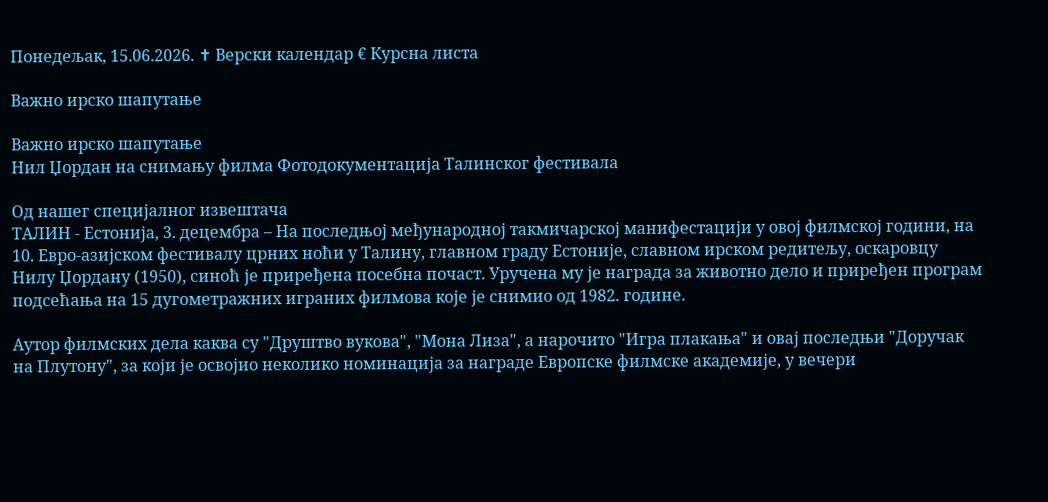Понедељак, 15.06.2026. ✝ Верски календар € Курсна листа

Важно ирско шапутање

Важно ирско шапутање
Нил Џордан на снимању филма Фотодокументација Талинског фестивала

Од нашег специјалног извештача
ТАЛИН - Естонија, 3. децембра – На последњој међународној такмичарској манифестацији у овој филмској години, на 10. Евро-азијском фестивалу црних ноћи у Талину, главном граду Естоније, славном ирском редитељу, оскаровцу Нилу Џордану (1950), синоћ је приређена посебна почаст. Уручена му је награда за животно дело и приређен програм подсећања на 15 дугометражних играних филмова које је снимио од 1982. године.

Аутор филмских дела каква су "Друштво вукова", "Мона Лиза", а нарочито "Игра плакања" и овај последњи "Доручак на Плутону", за који је освојио неколико номинација за награде Европске филмске академије, у вечери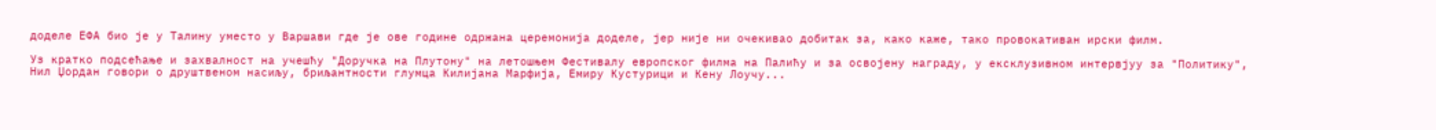доделе ЕФА био је у Талину уместо у Варшави где је ове године одржана церемонија доделе, јер није ни очекивао добитак за, како каже, тако провокативан ирски филм.

Уз кратко подсећање и захвалност на учешћу "Доручка на Плутону" на летошњем Фестивалу европског филма на Палићу и за освојену награду, у ексклузивном интервјуу за "Политику", Нил Џордан говори о друштвеном насиљу, бриљантности глумца Килијана Марфија, Емиру Кустурици и Кену Лоучу...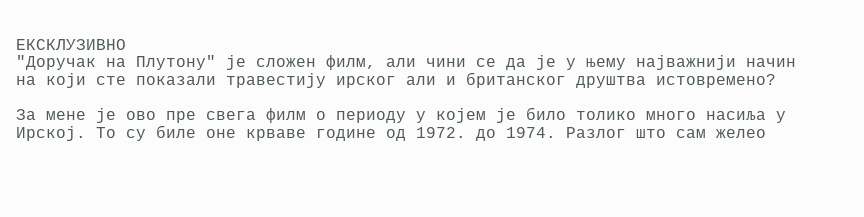ЕКСКЛУЗИВНО
"Доручак на Плутону" је сложен филм, али чини се да је у њему најважнији начин на који сте показали травестију ирског али и британског друштва истовремено?

За мене је ово пре свега филм о периоду у којем је било толико много насиља у Ирској. То су биле оне крваве године од 1972. до 1974. Разлог што сам желео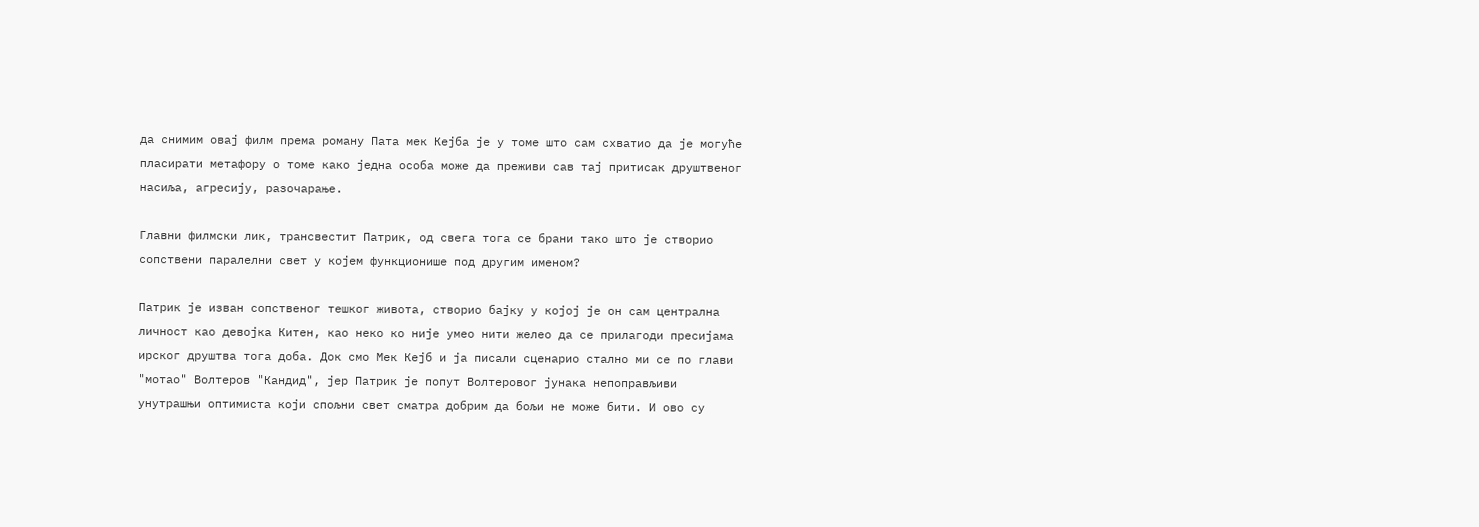да снимим овај филм према роману Пата мек Кејба је у томе што сам схватио да је могуће пласирати метафору о томе како једна особа може да преживи сав тај притисак друштвеног насиља, агресију, разочарање.

Главни филмски лик, трансвестит Патрик, од свега тога се брани тако што је створио сопствени паралелни свет у којем функционише под другим именом?

Патрик је изван сопственог тешког живота, створио бајку у којој је он сам централна личност као девојка Китен, као неко ко није умео нити желео да се прилагоди пресијама ирског друштва тога доба. Док смо Мек Кејб и ја писали сценарио стално ми се по глави "мотао" Волтеров "Кандид", јер Патрик је попут Волтеровог јунака непоправљиви унутрашњи оптимиста који спољни свет сматра добрим да бољи не може бити. И ово су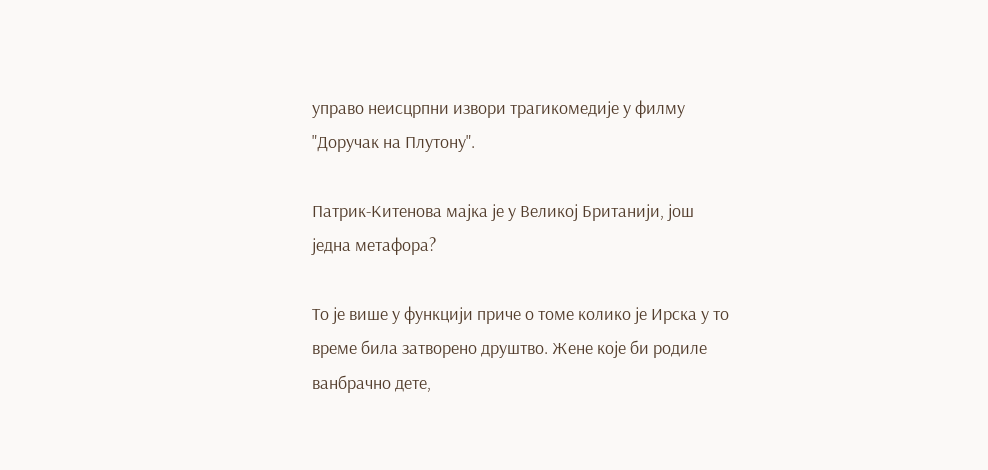управо неисцрпни извори трагикомедије у филму "Доручак на Плутону".

Патрик-Китенова мајка је у Великој Британији, још једна метафора?

То је више у функцији приче о томе колико је Ирска у то време била затворено друштво. Жене које би родиле ванбрачно дете,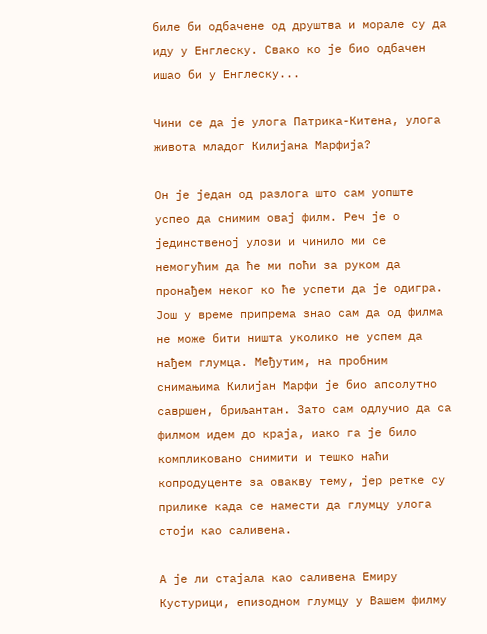биле би одбачене од друштва и морале су да иду у Енглеску. Свако ко је био одбачен ишао би у Енглеску...

Чини се да је улога Патрика-Китена, улога живота младог Килијана Марфија?

Он је један од разлога што сам уопште успео да снимим овај филм. Реч је о јединственој улози и чинило ми се немогућим да ће ми поћи за руком да пронађем неког ко ће успети да је одигра. Још у време припрема знао сам да од филма не може бити ништа уколико не успем да нађем глумца. Међутим, на пробним снимањима Килијан Марфи је био апсолутно савршен, бриљантан. Зато сам одлучио да са филмом идем до краја, иако га је било компликовано снимити и тешко наћи копродуценте за овакву тему, јер ретке су прилике када се намести да глумцу улога стоји као саливена.

А је ли стајала као саливена Емиру Кустурици, епизодном глумцу у Вашем филму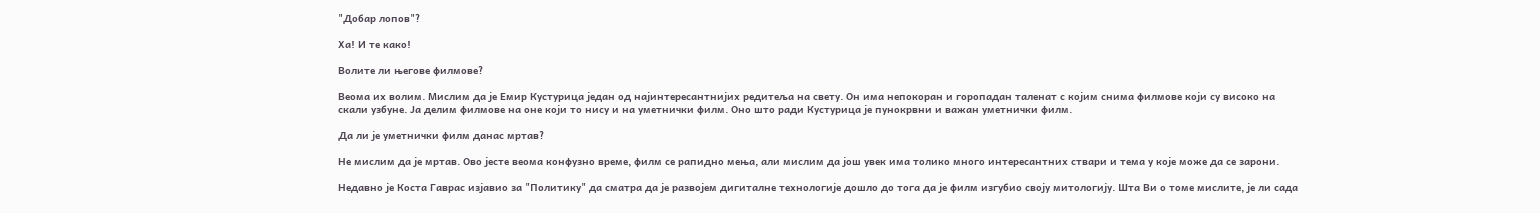"Добар лопов"?

Ха! И те како!

Волите ли његове филмове?

Веома их волим. Мислим да је Емир Кустурица један од најинтересантнијих редитеља на свету. Он има непокоран и горопадан таленат с којим снима филмове који су високо на скали узбуне. Ја делим филмове на оне који то нису и на уметнички филм. Оно што ради Кустурица је пунокрвни и важан уметнички филм.

Да ли је уметнички филм данас мртав?

Не мислим да је мртав. Ово јесте веома конфузно време, филм се рапидно мења, али мислим да још увек има толико много интересантних ствари и тема у које може да се зарони.

Недавно је Коста Гаврас изјавио за "Политику" да сматра да је развојем дигиталне технологије дошло до тога да је филм изгубио своју митологију. Шта Ви о томе мислите, је ли сада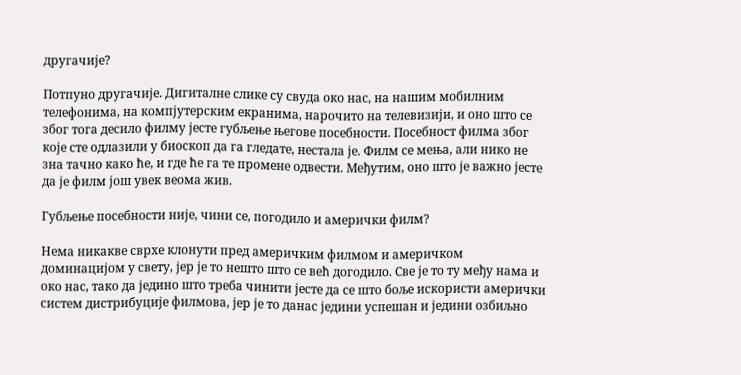другачије?

Потпуно другачије. Дигиталне слике су свуда око нас, на нашим мобилним телефонима, на компјутерским екранима, нарочито на телевизији, и оно што се због тога десило филму јесте губљење његове посебности. Посебност филма због које сте одлазили у биоскоп да га гледате, нестала је. Филм се мења, али нико не зна тачно како ће, и где ће га те промене одвести. Међутим, оно што је важно јесте да је филм још увек веома жив.

Губљење посебности није, чини се, погодило и амерички филм?

Нема никакве сврхе клонути пред америчким филмом и америчком доминацијом у свету, јер је то нешто што се већ догодило. Све је то ту међу нама и око нас, тако да једино што треба чинити јесте да се што боље искористи амерички систем дистрибуције филмова, јер је то данас једини успешан и једини озбиљно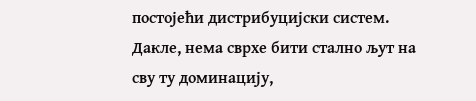постојећи дистрибуцијски систем. Дакле, нема сврхе бити стално љут на сву ту доминацију,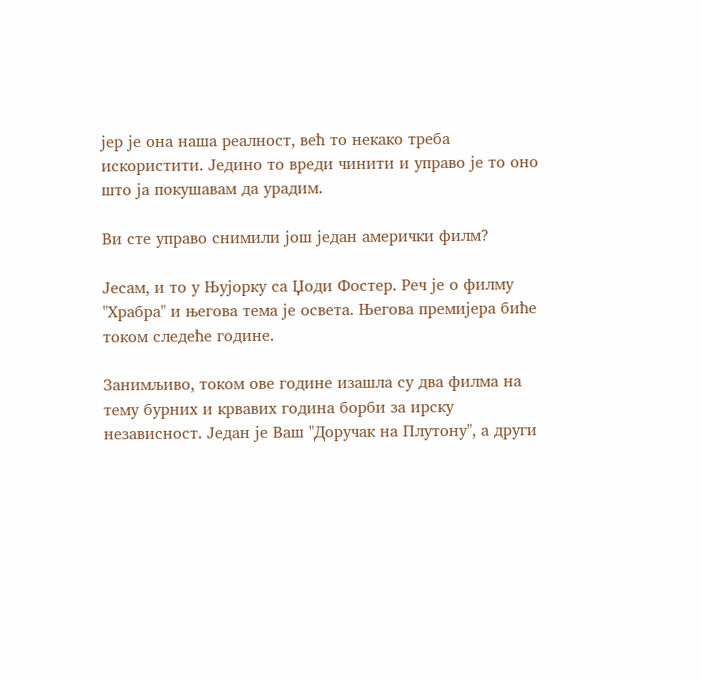јер је она наша реалност, већ то некако треба искористити. Једино то вреди чинити и управо је то оно што ја покушавам да урадим.

Ви сте управо снимили још један амерички филм?

Јесам, и то у Њујорку са Џоди Фостер. Реч је о филму "Храбра" и његова тема је освета. Његова премијера биће током следеће године.

Занимљиво, током ове године изашла су два филма на тему бурних и крвавих година борби за ирску независност. Један је Ваш "Доручак на Плутону", а други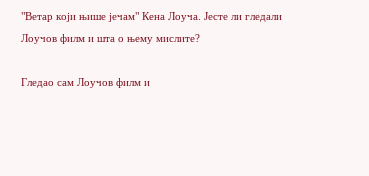"Ветар који њише јечам" Кена Лоуча. Јесте ли гледали Лоучов филм и шта о њему мислите?

Гледао сам Лоучов филм и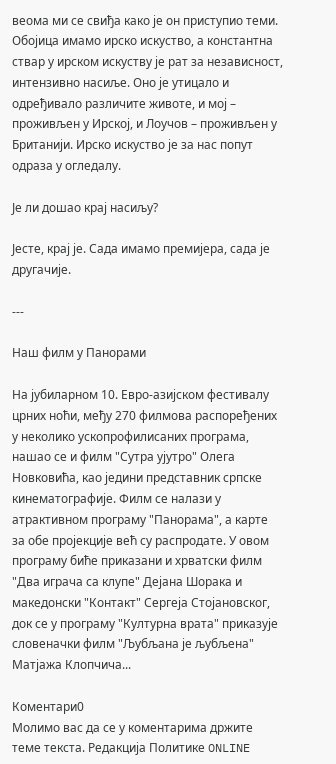веома ми се свиђа како је он приступио теми. Обојица имамо ирско искуство, а константна ствар у ирском искуству је рат за независност, интензивно насиље. Оно је утицало и одређивало различите животе, и мој – проживљен у Ирској, и Лоучов – проживљен у Британији. Ирско искуство је за нас попут одраза у огледалу.

Је ли дошао крај насиљу?

Јесте, крај је. Сада имамо премијера, сада је другачије.

---

Наш филм у Панорами

На јубиларном 10. Евро-азијском фестивалу црних ноћи, међу 270 филмова распоређених у неколико ускопрофилисаних програма, нашао се и филм "Сутра ујутро" Олега Новковића, као једини представник српске кинематографије. Филм се налази у атрактивном програму "Панорама", а карте за обе пројекције већ су распродате. У овом програму биће приказани и хрватски филм "Два играча са клупе" Дејана Шорака и македонски "Контакт" Сергеја Стојановског, док се у програму "Културна врата" приказује словеначки филм "Љубљана је љубљена" Матјажа Клопчича...

Коментари0
Молимо вас да се у коментарима држите теме текста. Редакција Политике ONLINE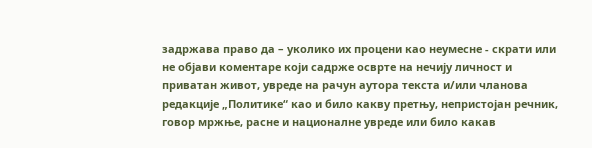задржава право да – уколико их процени као неумесне - скрати или не објави коментаре који садрже осврте на нечију личност и приватан живот, увреде на рачун аутора текста и/или чланова редакције „Политике“ као и било какву претњу, непристојан речник, говор мржње, расне и националне увреде или било какав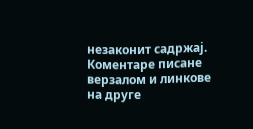незаконит садржај. Коментаре писане верзалом и линкове на друге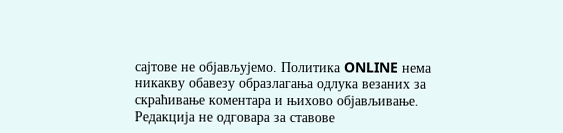сајтове не објављујемо. Политика ONLINE нема никакву обавезу образлагања одлука везаних за скраћивање коментара и њихово објављивање. Редакција не одговара за ставове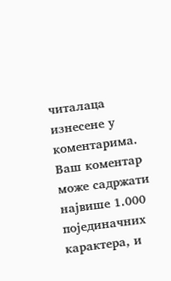читалаца изнесене у коментарима. Ваш коментар може садржати највише 1.000 појединачних карактера, и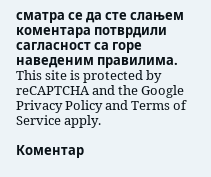сматра се да сте слањем коментара потврдили сагласност са горе наведеним правилима.
This site is protected by reCAPTCHA and the Google Privacy Policy and Terms of Service apply.

Комeнтар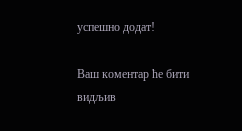успeшно додат!

Ваш комeнтар ћe бити видљив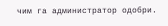чим га администратор одобри.